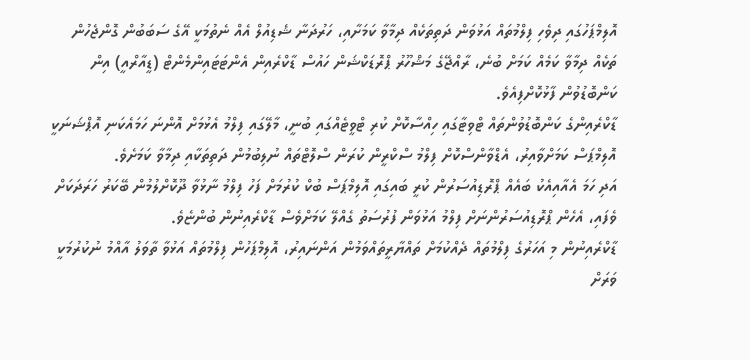އޮލިމްޕަހުގައި ދިވެހި ފިލްމުތައް އަޅުވަން ދަތިތަކެއް ދިމާވާ ކަމަށާއި، ހަރުދަނާ ޝެޑިއުލް އެއް ނެތުމަކީ އޭގެ ސަބަބުން ގޮންޖެހުން ތަކެއް ދިމާވާ ކަމެއް ކަމަށް ބުނެ، ރާއްޖޭގެ މަޝްހޫރު ޕްރޮޑަކްޝަން ހައުސް ޑާކްރެއިން އެންޓަޓައިންމެންޓް (ޑީއާރްއީ) އިން ކަންބޮޑުވުން ފާޅުކޮށްފިއެވެ.
ޑާކްރެއިންގެ ކަންބޮޑުވުންތައް ޓްވިޓާގައި ހިއްސާކޮށް ކުރި ޓްވީޓެއްގައި ބުނީ، މާލޭގައި ފިލްމު އެޅުމަށް އޮންނަ ހަމައެކަނި އޮޕްޝަނަކީ އޮލިމްޕަސް ކަމަށްވާއިރު، އެޑްވާންސްކޮށް ފިލްމު ސްކްރީން ކުރަން ސްލޮޓްތައް ނުލިބުމުން ދަތިތަކާއި ދިމާވާ ކަމަށެވެ.
އަދި ހަމަ އެއާއިއެކު ބައެއް ޕްރޮޑިއުސަރުން ކުރީ ބައިގައި އޮލިމްޕަސް ބުކް ކުރުމަށް ފަހު ފިލްމު ނާޅުވާ ދޫކޮށްލުމުން ބޭކަރު ހަރަދަކަށް ވެފައި، އެހެން ޕްރޮޑިއުސަރުންނަށް ފިލްމު އަޅުވަން ފުރުސަތު ގެއްލޭ ކަމަށްވެސް ޑާކްރެއިނުން ބުންޏެވެ.
ޑާކްރެއިނުން މި އަހަރުގެ ފިލްމުތައް ދެއްކުމަށް ތައްޔާރީތައްވަމުން އަންނައިރު، އޮލިމްޕަހުން ފިލްމުތައް އަޅުވާ ތާވަލު އާއްމު ނުކުރުމަކީ ވަރަށް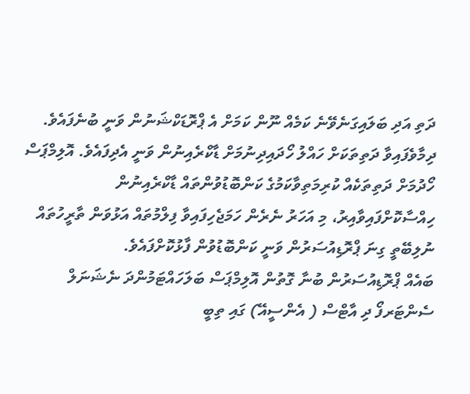ދަތި އަދި ބަލައިގަނެވޭނެ ކަމެއް ނޫން ކަމަށް އެ ޕްރޮޑަކްޝަނުން ވަނީ ބުނެފައެވެ.
ދިމާވެފައިވާ ދަތިތަކަށް ހައްލު ހޯދައިދިނުމަށް ޑާކްރެއިނުން ވަނީ އެދިފައެވެ. އޮލިމްޕަސް ހޯދުމަށް ދަތިތަކެއް ކުރިމަތިވާކަމުގެ ކަންބޮޑުވުންތައް ޑާކްރެއިނުން ހިއްސާކޮށްފައިވާއިރު، މި އަހަރު ނެރެން ހަމަޖެހިފައިވާ ފިލްމުތައް އަޅުވަން ތާރީހުތައް ނުލިބޭތީ ގިނަ ޕްރޮޑިއުސަރުން ވަނީ ކަންބޮޑުވުން ފާޅުކޮށްފައެވެ.
ބައެއް ޕްރޮޑިއުސަރުން ބުނާ ގޮތުން އޮލިމްޕަސް ބަލަހައްޓަމުންދަ ނެޝަނަލް ސެންޓަރފޯ ދި އާޓްސް ( އެންސީއޭ) ގައި ތިބީ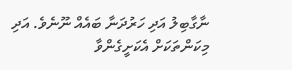ނާގާބިލު އަދި ހަރުދަނާ ބައެއް ނޫނެވެ. އަދި މިކަންތަކަށް އެކަށީގެންވާ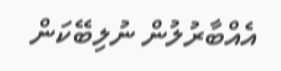އެއްބާރުލުން ނުލިބޭކަން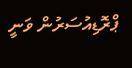ޕްރޮޑިއުސަރުން ވަނީ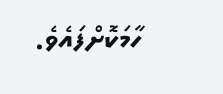ހާމަކޮށްފައެވެ.